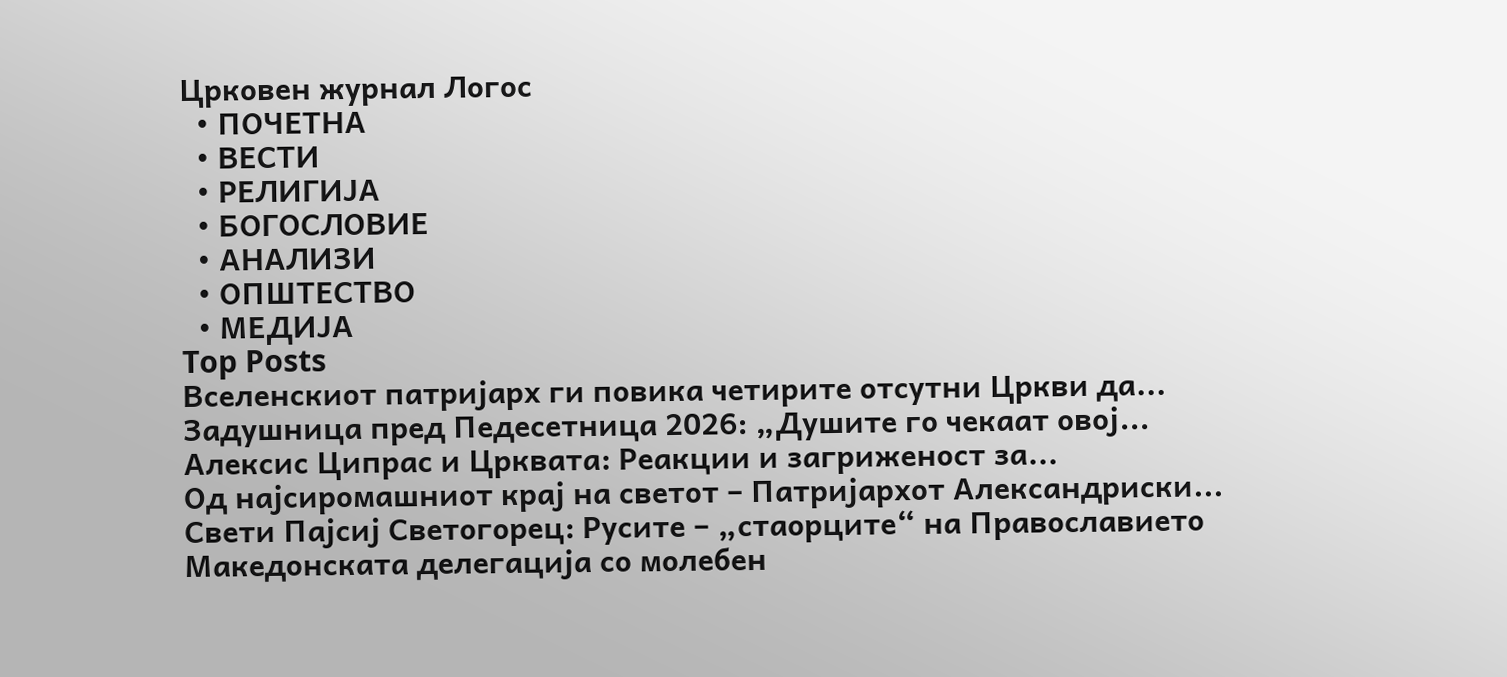Црковен журнал Логос
  • ПОЧЕТНА
  • ВЕСТИ
  • РЕЛИГИЈА
  • БОГОСЛОВИЕ
  • АНАЛИЗИ
  • ОПШТЕСТВО
  • МЕДИЈА
Top Posts
Вселенскиот патријарх ги повика четирите отсутни Цркви да...
Задушница пред Педесетница 2026: „Душите го чекаат овој...
Алексис Ципрас и Црквата: Реакции и загриженост за...
Од најсиромашниот крај на светот – Патријархот Александриски...
Свети Пајсиј Светогорец: Русите – „стаорците“ на Православието
Македонската делегација со молебен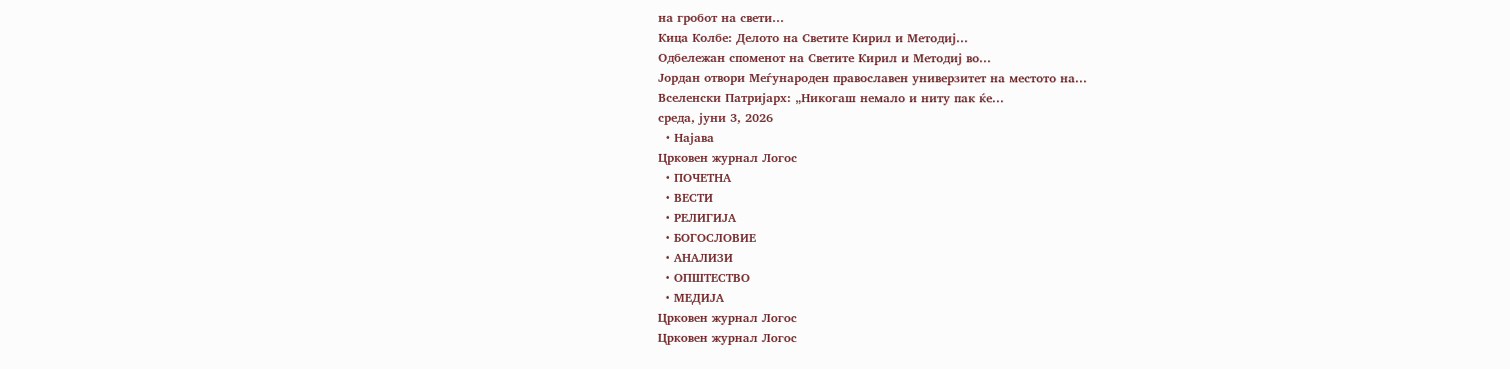на гробот на свети...
Кица Колбе: Делото на Светите Кирил и Методиј...
Одбележан споменот на Светите Кирил и Методиј во...
Јордан отвори Меѓународен православен универзитет на местото на...
Вселенски Патријарх: „Никогаш немало и ниту пак ќе...
среда, јуни 3, 2026
  • Најава
Црковен журнал Логос
  • ПОЧЕТНА
  • ВЕСТИ
  • РЕЛИГИЈА
  • БОГОСЛОВИЕ
  • АНАЛИЗИ
  • ОПШТЕСТВО
  • МЕДИЈА
Црковен журнал Логос
Црковен журнал Логос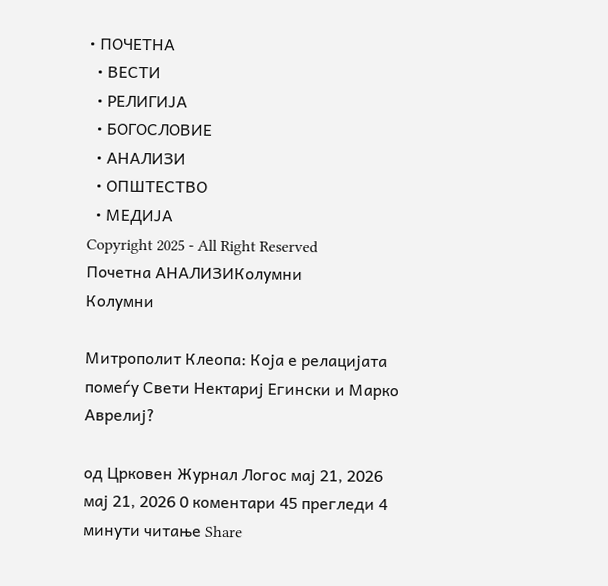• ПОЧЕТНА
  • ВЕСТИ
  • РЕЛИГИЈА
  • БОГОСЛОВИЕ
  • АНАЛИЗИ
  • ОПШТЕСТВО
  • МЕДИЈА
Copyright 2025 - All Right Reserved
Почетна АНАЛИЗИКолумни
Колумни

Митрополит Клеопа: Која е релацијата помеѓу Свети Нектариј Егински и Марко Аврелиј?

од Црковен Журнал Логос мај 21, 2026
мај 21, 2026 0 коментари 45 прегледи 4 минути читање Share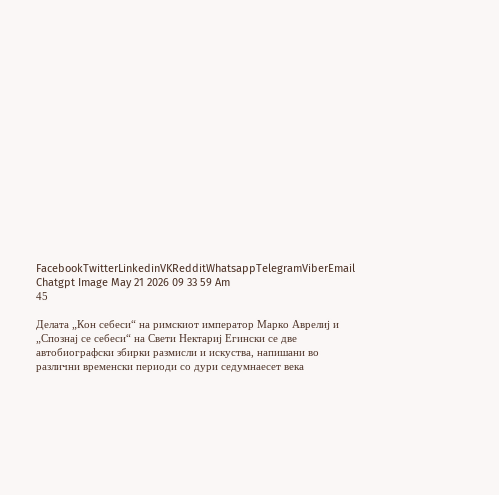FacebookTwitterLinkedinVKRedditWhatsappTelegramViberEmail
Chatgpt Image May 21 2026 09 33 59 Am
45

Делата „Кон себеси“ на римскиот император Марко Аврелиј и „Спознај се себеси“ на Свети Нектариј Егински се две автобиографски збирки размисли и искуства, напишани во различни временски периоди со дури седумнаесет века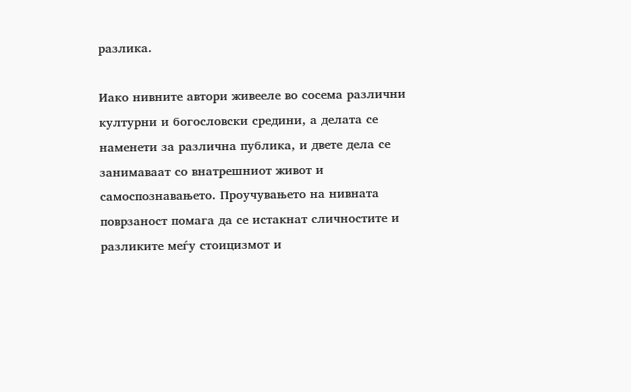разлика.

Иако нивните автори живееле во сосема различни културни и богословски средини, а делата се наменети за различна публика, и двете дела се занимаваат со внатрешниот живот и самоспознавањето. Проучувањето на нивната поврзаност помага да се истакнат сличностите и разликите меѓу стоицизмот и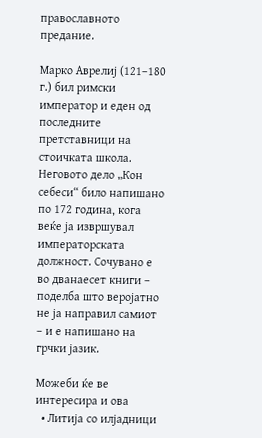православното предание.

Марко Аврелиј (121–180 г.) бил римски император и еден од последните претставници на стоичката школа. Неговото дело „Кон себеси“ било напишано по 172 година, кога веќе ја извршувал императорската должност. Сочувано е во дванаесет книги – поделба што веројатно не ја направил самиот – и е напишано на грчки јазик.

Можеби ќе ве интересира и ова
  • Литија со илјадници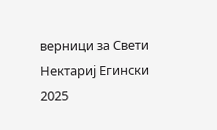верници за Свети Нектариј Егински 2025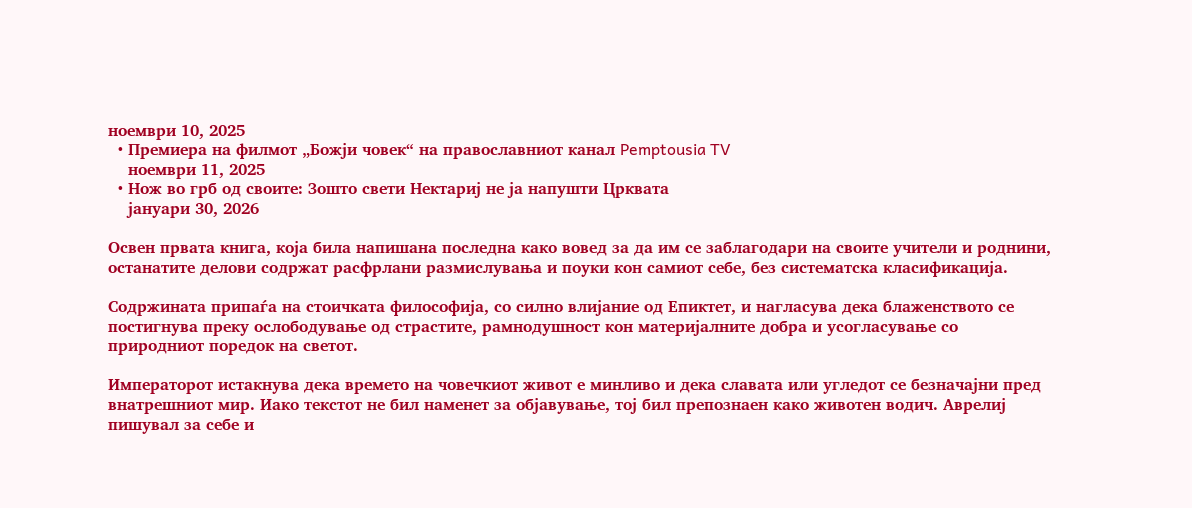ноември 10, 2025
  • Премиера на филмот „Божји човек“ на православниот канал Pemptousia TV
    ноември 11, 2025
  • Нож во грб од своите: Зошто свети Нектариј не ја напушти Црквата
    јануари 30, 2026

Освен првата книга, која била напишана последна како вовед за да им се заблагодари на своите учители и роднини, останатите делови содржат расфрлани размислувања и поуки кон самиот себе, без систематска класификација.

Содржината припаѓа на стоичката философија, со силно влијание од Епиктет, и нагласува дека блаженството се постигнува преку ослободување од страстите, рамнодушност кон материјалните добра и усогласување со природниот поредок на светот.

Императорот истакнува дека времето на човечкиот живот е минливо и дека славата или угледот се безначајни пред внатрешниот мир. Иако текстот не бил наменет за објавување, тој бил препознаен како животен водич. Аврелиј пишувал за себе и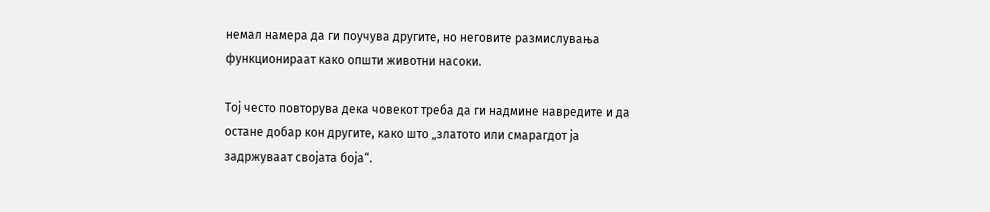немал намера да ги поучува другите, но неговите размислувања функционираат како општи животни насоки.

Тој често повторува дека човекот треба да ги надмине навредите и да остане добар кон другите, како што „златото или смарагдот ја задржуваат својата боја“.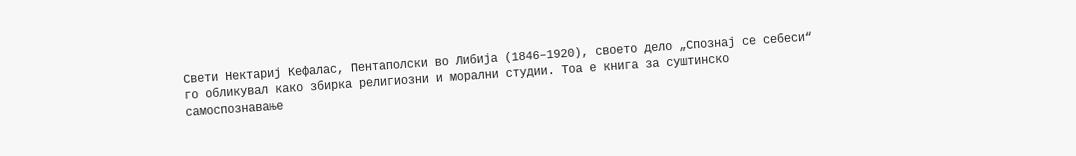Свети Нектариј Кефалас, Пентаполски во Либија (1846–1920), своето дело „Спознај се себеси“ го обликувал како збирка религиозни и морални студии. Тоа е книга за суштинско самоспознавање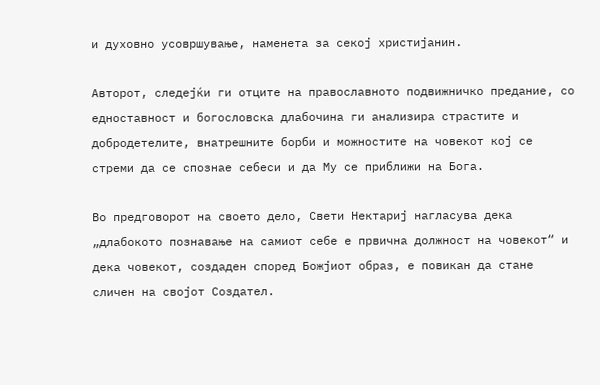и духовно усовршување, наменета за секој христијанин.

Авторот, следејќи ги отците на православното подвижничко предание, со едноставност и богословска длабочина ги анализира страстите и добродетелите, внатрешните борби и можностите на човекот кој се стреми да се спознае себеси и да Му се приближи на Бога.

Во предговорот на своето дело, Свети Нектариј нагласува дека „длабокото познавање на самиот себе е првична должност на човекот“ и дека човекот, создаден според Божјиот образ, е повикан да стане сличен на својот Создател.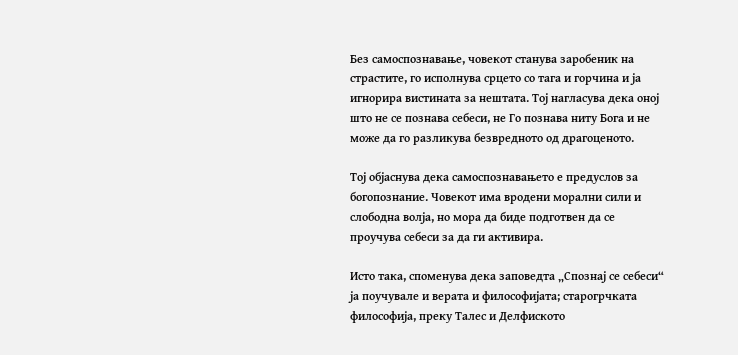Без самоспознавање, човекот станува заробеник на страстите, го исполнува срцето со тага и горчина и ја игнорира вистината за нештата. Тој нагласува дека оној што не се познава себеси, не Го познава ниту Бога и не може да го разликува безвредното од драгоценото.

Тој објаснува дека самоспознавањето е предуслов за богопознание. Човекот има вродени морални сили и слободна волја, но мора да биде подготвен да се проучува себеси за да ги активира.

Исто така, споменува дека заповедта „Спознај се себеси“ ја поучувале и верата и философијата; старогрчката философија, преку Талес и Делфиското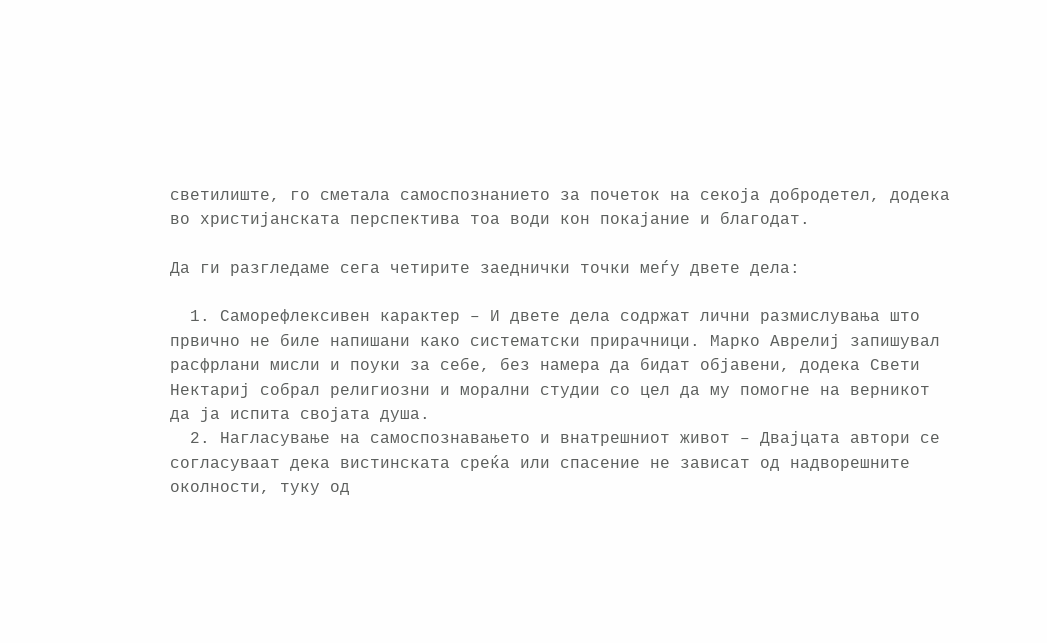светилиште, го сметала самоспознанието за почеток на секоја добродетел, додека во христијанската перспектива тоа води кон покајание и благодат.

Да ги разгледаме сега четирите заеднички точки меѓу двете дела:

  1. Саморефлексивен карактер – И двете дела содржат лични размислувања што првично не биле напишани како систематски прирачници. Марко Аврелиј запишувал расфрлани мисли и поуки за себе, без намера да бидат објавени, додека Свети Нектариј собрал религиозни и морални студии со цел да му помогне на верникот да ја испита својата душа.
  2. Нагласување на самоспознавањето и внатрешниот живот – Двајцата автори се согласуваат дека вистинската среќа или спасение не зависат од надворешните околности, туку од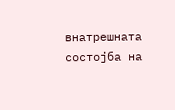внатрешната состојба на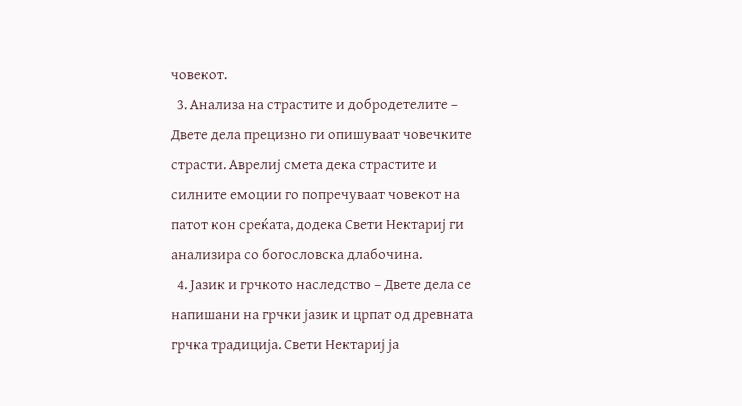човекот.
  3. Анализа на страстите и добродетелите – Двете дела прецизно ги опишуваат човечките страсти. Аврелиј смета дека страстите и силните емоции го попречуваат човекот на патот кон среќата, додека Свети Нектариј ги анализира со богословска длабочина.
  4. Јазик и грчкото наследство – Двете дела се напишани на грчки јазик и црпат од древната грчка традиција. Свети Нектариј ја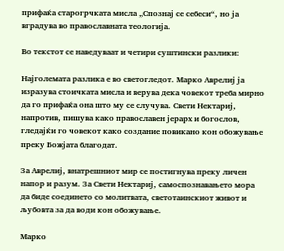прифаќа старогрчката мисла „Спознај се себеси“, но ја вградува во православната теологија.

Во текстот се наведуваат и четири суштински разлики:

Најголемата разлика е во светогледот. Марко Аврелиј ја изразува стоичката мисла и верува дека човекот треба мирно да го прифаќа она што му се случува. Свети Нектариј, напротив, пишува како православен јерарх и богослов, гледајќи го човекот како создание повикано кон обожување преку Божјата благодат.

За Аврелиј, внатрешниот мир се постигнува преку личен напор и разум. За Свети Нектариј, самоспознавањето мора да биде соединето со молитвата, светотаинскиот живот и љубовта за да води кон обожување.

Марко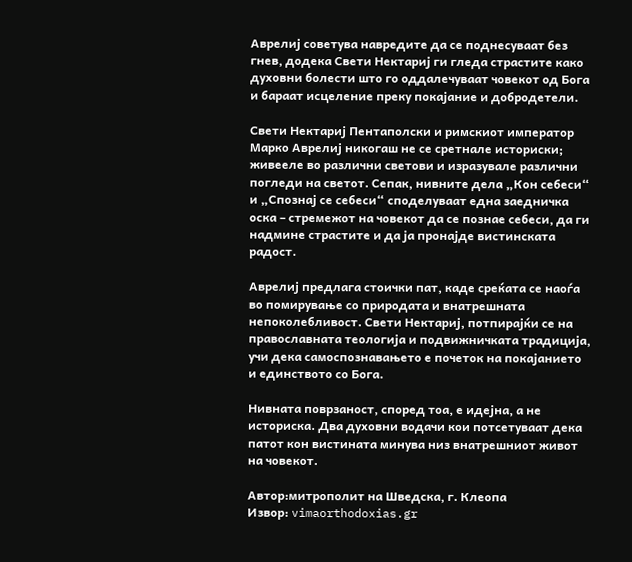Аврелиј советува навредите да се поднесуваат без гнев, додека Свети Нектариј ги гледа страстите како духовни болести што го оддалечуваат човекот од Бога и бараат исцеление преку покајание и добродетели.

Свети Нектариј Пентаполски и римскиот император Марко Аврелиј никогаш не се сретнале историски; живееле во различни светови и изразувале различни погледи на светот. Сепак, нивните дела „Кон себеси“ и „Спознај се себеси“ споделуваат една заедничка оска – стремежот на човекот да се познае себеси, да ги надмине страстите и да ја пронајде вистинската радост.

Аврелиј предлага стоички пат, каде среќата се наоѓа во помирување со природата и внатрешната непоколебливост. Свети Нектариј, потпирајќи се на православната теологија и подвижничката традиција, учи дека самоспознавањето е почеток на покајанието и единството со Бога.

Нивната поврзаност, според тоа, е идејна, а не историска. Два духовни водачи кои потсетуваат дека патот кон вистината минува низ внатрешниот живот на човекот.

Автор:митрополит на Шведска, г. Клеопа
Извор: vimaorthodoxias.gr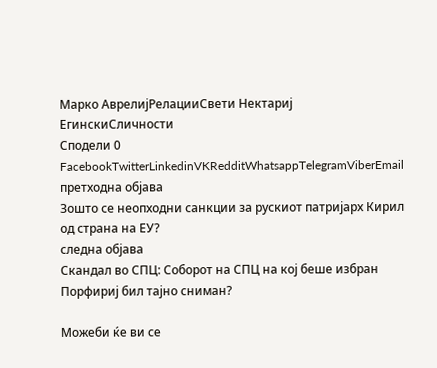Марко АврелијРелацииСвети Нектариј ЕгинскиСличности
Сподели 0 FacebookTwitterLinkedinVKRedditWhatsappTelegramViberEmail
претходна објава
Зошто се неопходни санкции за рускиот патријарх Кирил од страна на ЕУ?
следна објава
Скандал во СПЦ: Соборот на СПЦ на кој беше избран Порфириј бил тајно сниман?

Можеби ќе ви се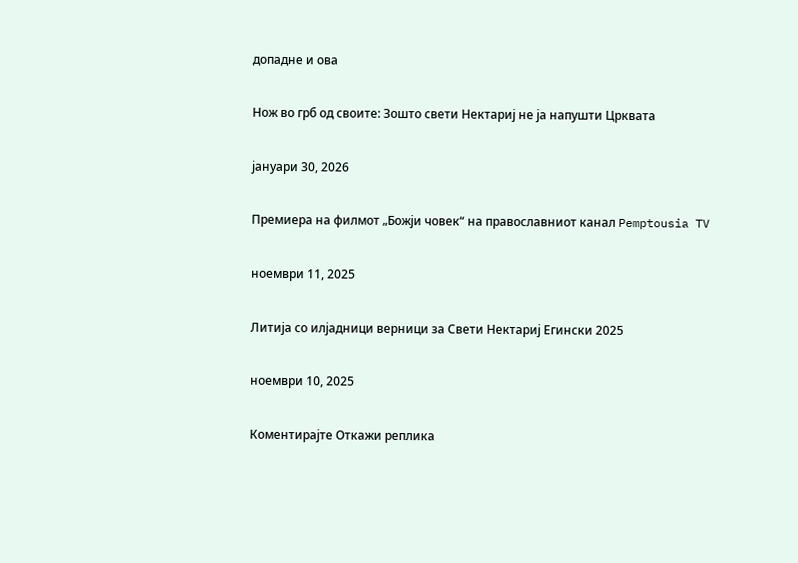допадне и ова

Нож во грб од своите: Зошто свети Нектариј не ја напушти Црквата

јануари 30, 2026

Премиера на филмот „Божји човек“ на православниот канал Pemptousia TV

ноември 11, 2025

Литија со илјадници верници за Свети Нектариј Егински 2025

ноември 10, 2025

Коментирајте Откажи реплика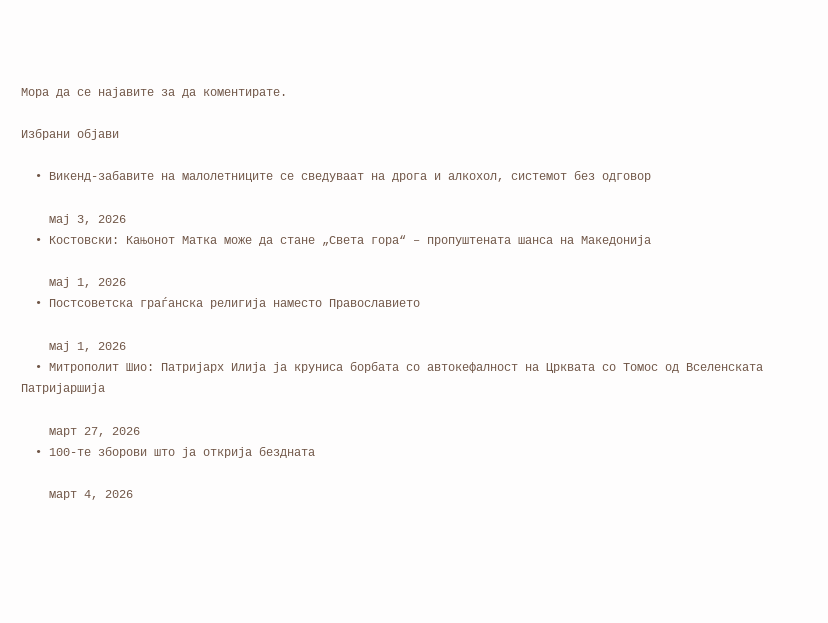Мора да се најавите за да коментирате.

Избрани објави

  • Викенд-забавите на малолетниците се сведуваат на дрога и алкохол, системот без одговор

    мај 3, 2026
  • Костовски: Кањонот Матка може да стане „Света гора“ – пропуштената шанса на Македонија

    мај 1, 2026
  • Постсоветска граѓанска религија наместо Православието

    мај 1, 2026
  • Митрополит Шио: Патријарх Илија ја круниса борбата со автокефалност на Црквата со Томос од Вселенската Патријаршија

    март 27, 2026
  • 100-те зборови што ја открија бездната

    март 4, 2026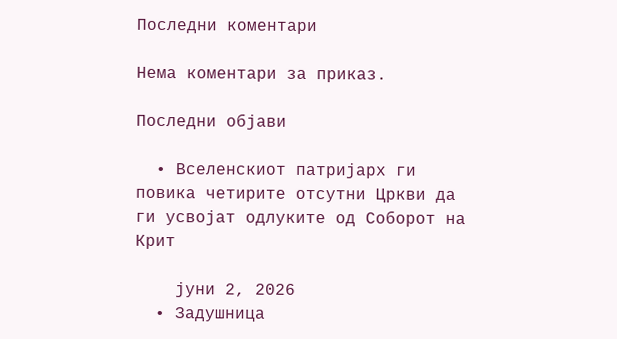Последни коментари

Нема коментари за приказ.

Последни објави

  • Вселенскиот патријарх ги повика четирите отсутни Цркви да ги усвојат одлуките од Соборот на Крит

    јуни 2, 2026
  • Задушница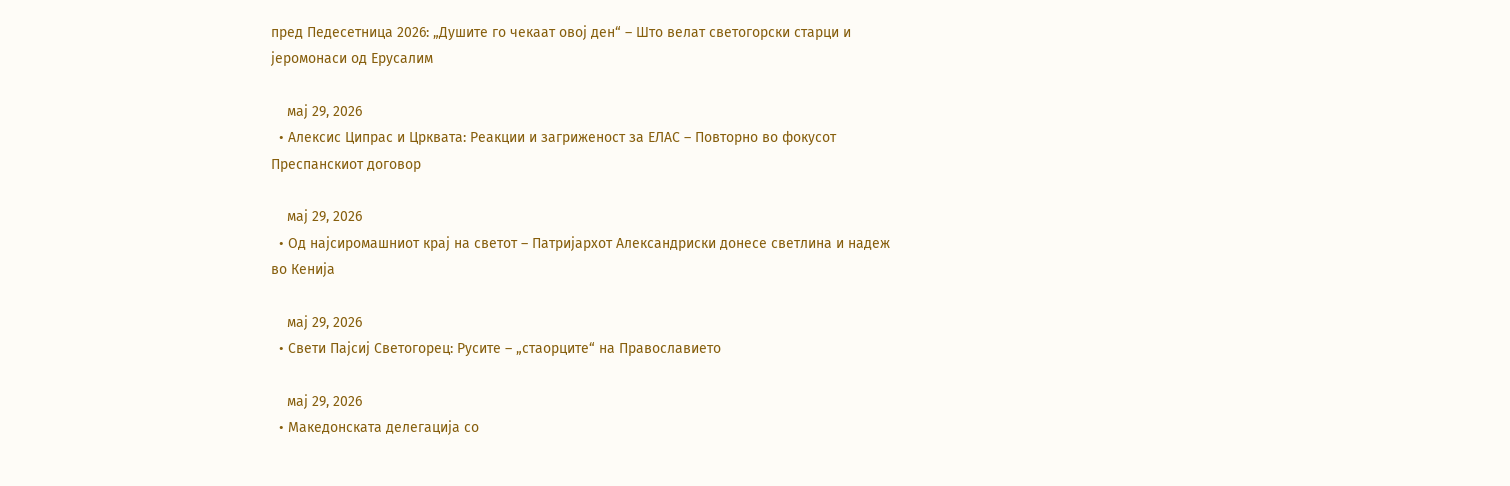пред Педесетница 2026: „Душите го чекаат овој ден“ – Што велат светогорски старци и јеромонаси од Ерусалим

    мај 29, 2026
  • Алексис Ципрас и Црквата: Реакции и загриженост за ЕЛАС – Повторно во фокусот Преспанскиот договор

    мај 29, 2026
  • Од најсиромашниот крај на светот – Патријархот Александриски донесе светлина и надеж во Кенија

    мај 29, 2026
  • Свети Пајсиј Светогорец: Русите – „стаорците“ на Православието

    мај 29, 2026
  • Македонската делегација со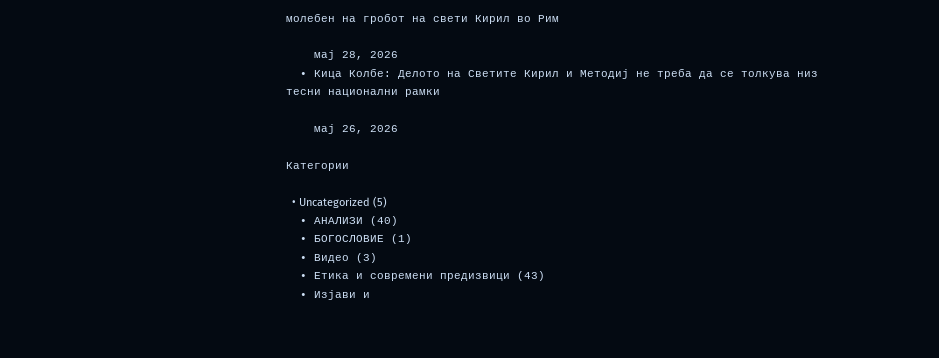молебен на гробот на свети Кирил во Рим

    мај 28, 2026
  • Кица Колбе: Делото на Светите Кирил и Методиј не треба да се толкува низ тесни национални рамки

    мај 26, 2026

Категории

  • Uncategorized (5)
  • АНАЛИЗИ (40)
  • БОГОСЛОВИЕ (1)
  • Видео (3)
  • Етика и современи предизвици (43)
  • Изјави и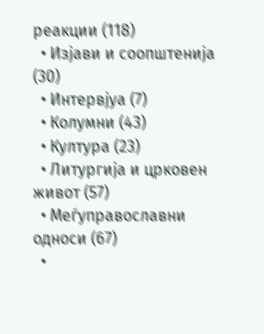реакции (118)
  • Изјави и соопштенија (30)
  • Интервјуа (7)
  • Колумни (43)
  • Култура (23)
  • Литургија и црковен живот (57)
  • Меѓуправославни односи (67)
  •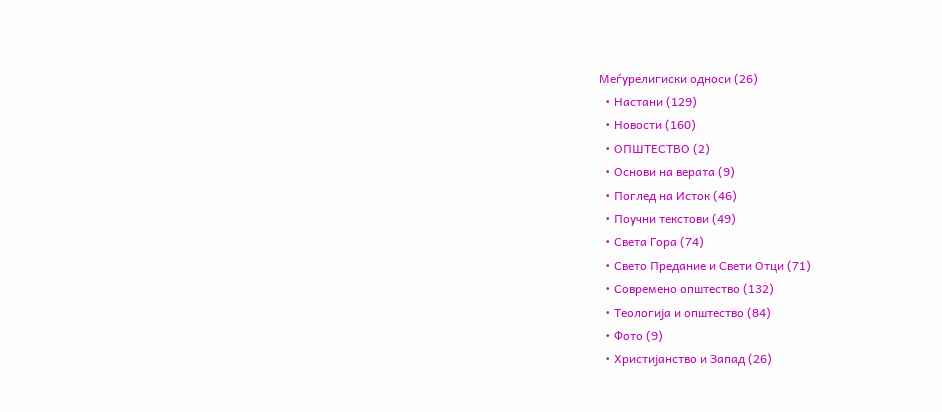Меѓурелигиски односи (26)
  • Настани (129)
  • Новости (160)
  • ОПШТЕСТВО (2)
  • Основи на верата (9)
  • Поглед на Исток (46)
  • Поучни текстови (49)
  • Света Гора (74)
  • Свето Предание и Свети Отци (71)
  • Современо општество (132)
  • Теологија и општество (84)
  • Фото (9)
  • Христијанство и Запад (26)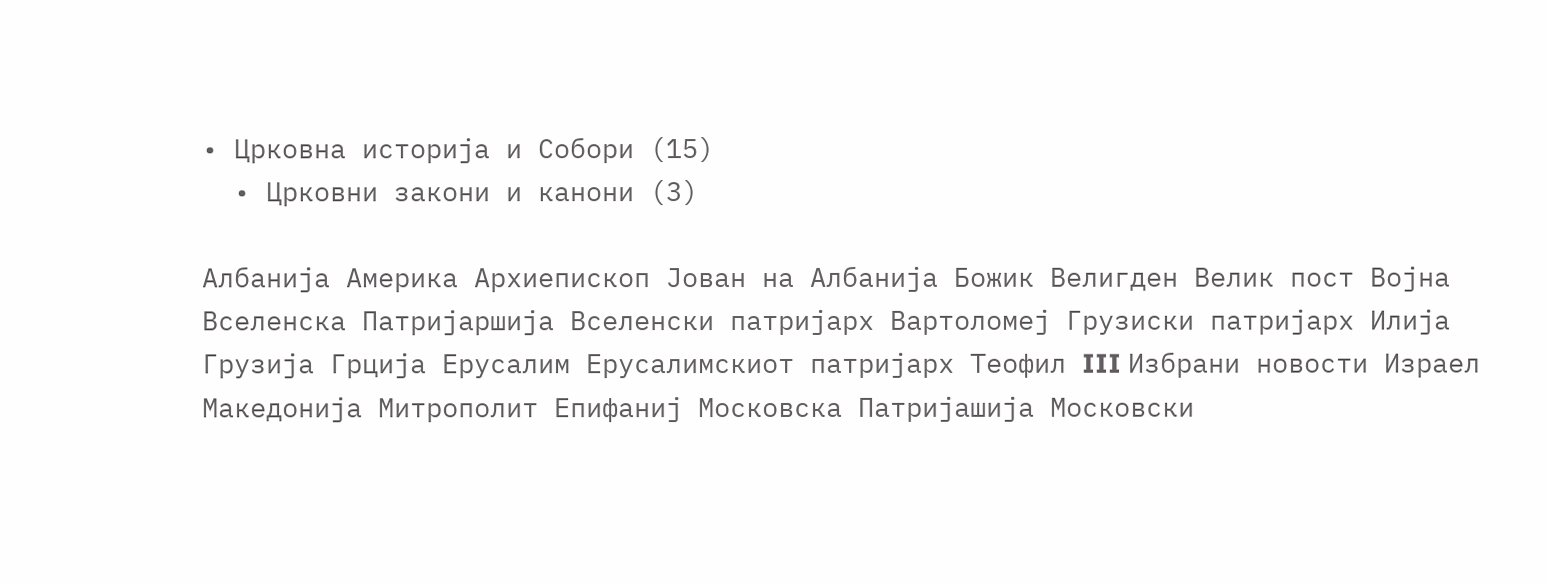• Црковна историја и Собори (15)
  • Црковни закони и канони (3)

Албанија Америка Архиепископ Јован на Албанија Божик Велигден Велик пост Војна Вселенска Патријаршија Вселенски патријарх Вартоломеј Грузиски патријарх Илија Грузија Грција Ерусалим Ерусалимскиот патријарх Теофил III Избрани новости Израел Македонија Митрополит Епифаниј Московска Патријашија Московски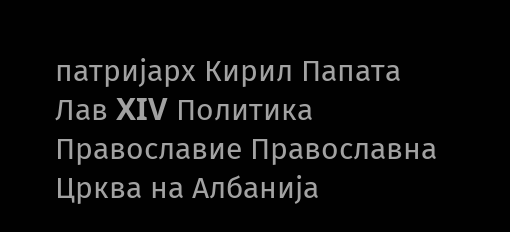патријарх Кирил Папата Лав XIV Политика Православие Православна Црква на Албанија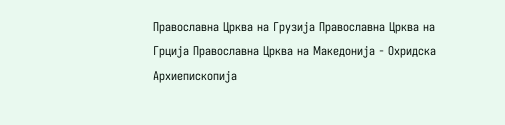Православна Црква на Грузија Православна Црква на Грција Православна Црква на Македонија - Охридска Архиепископија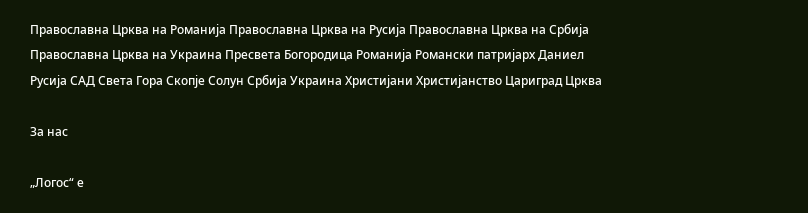Православна Црква на Романија Православна Црква на Русија Православна Црква на Србија Православна Црква на Украина Пресвета Богородица Романија Романски патријарх Даниел Русија САД Света Гора Скопје Солун Србија Украина Христијани Христијанство Цариград Црква

За нас

„Логос“ е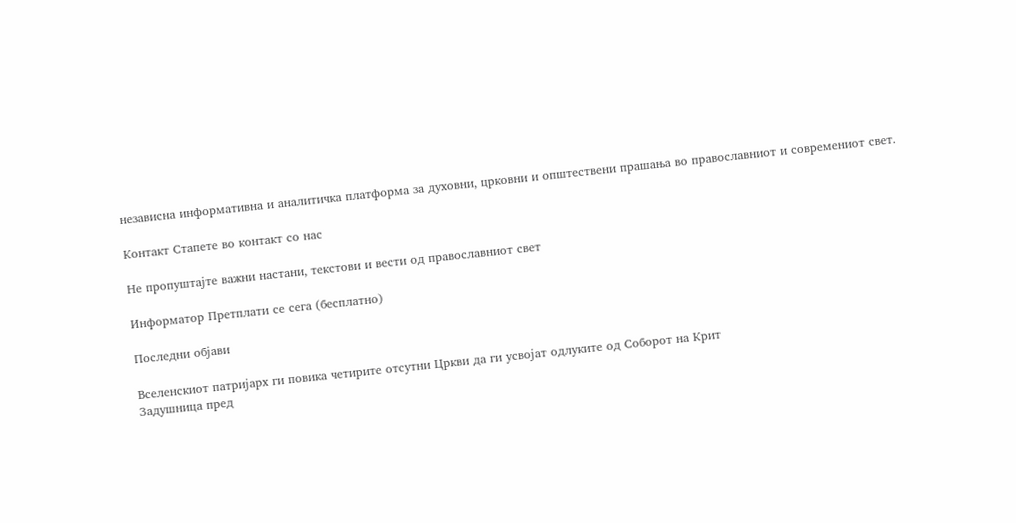независна информативна и аналитичка платформа за духовни, црковни и општествени прашања во православниот и современиот свет.

Контакт Стапете во контакт со нас

Не пропуштајте важни настани, текстови и вести од православниот свет

Информатор Претплати се сега (бесплатно)

Последни објави

Вселенскиот патријарх ги повика четирите отсутни Цркви да ги усвојат одлуките од Соборот на Крит
Задушница пред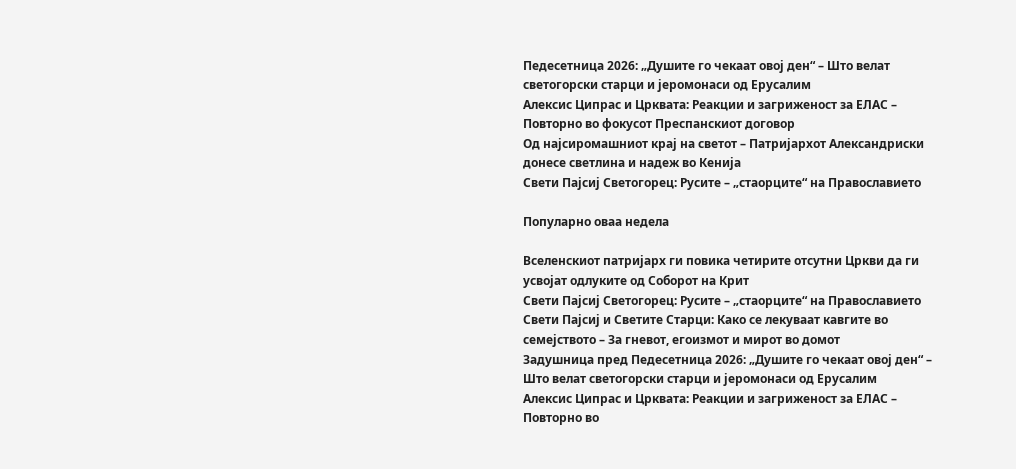Педесетница 2026: „Душите го чекаат овој ден“ – Што велат светогорски старци и јеромонаси од Ерусалим
Алексис Ципрас и Црквата: Реакции и загриженост за ЕЛАС – Повторно во фокусот Преспанскиот договор
Од најсиромашниот крај на светот – Патријархот Александриски донесе светлина и надеж во Кенија
Свети Пајсиј Светогорец: Русите – „стаорците“ на Православието

Популарно оваа недела

Вселенскиот патријарх ги повика четирите отсутни Цркви да ги усвојат одлуките од Соборот на Крит
Свети Пајсиј Светогорец: Русите – „стаорците“ на Православието
Свети Пајсиј и Светите Старци: Како се лекуваат кавгите во семејството – За гневот, егоизмот и мирот во домот
Задушница пред Педесетница 2026: „Душите го чекаат овој ден“ – Што велат светогорски старци и јеромонаси од Ерусалим
Алексис Ципрас и Црквата: Реакции и загриженост за ЕЛАС – Повторно во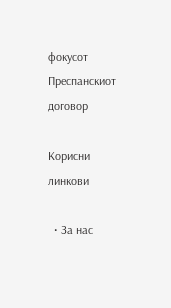фокусот Преспанскиот договор

Корисни линкови

  • За нас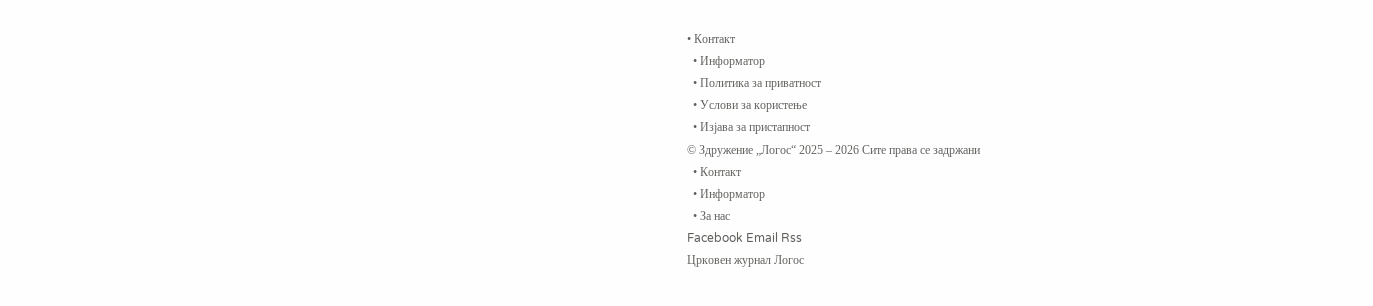• Контакт
  • Информатор
  • Политика за приватност
  • Услови за користење
  • Изјава за пристапност
© Здружение „Логос“ 2025 – 2026 Сите права се задржани
  • Контакт
  • Информатор
  • За нас
Facebook Email Rss
Црковен журнал Логос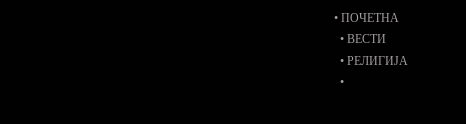• ПОЧЕТНА
  • ВЕСТИ
  • РЕЛИГИЈА
  •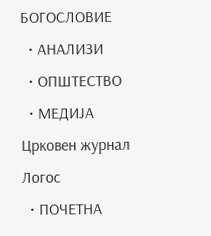БОГОСЛОВИЕ
  • АНАЛИЗИ
  • ОПШТЕСТВО
  • МЕДИЈА
Црковен журнал Логос
  • ПОЧЕТНА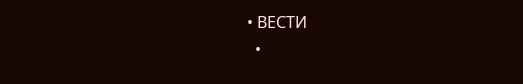• ВЕСТИ
  •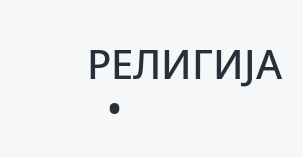РЕЛИГИЈА
  •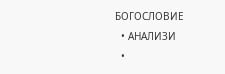БОГОСЛОВИЕ
  • АНАЛИЗИ
  •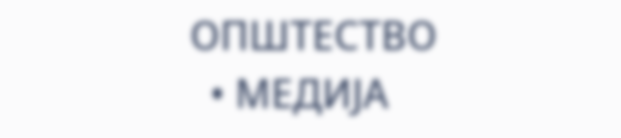ОПШТЕСТВО
  • МЕДИЈА